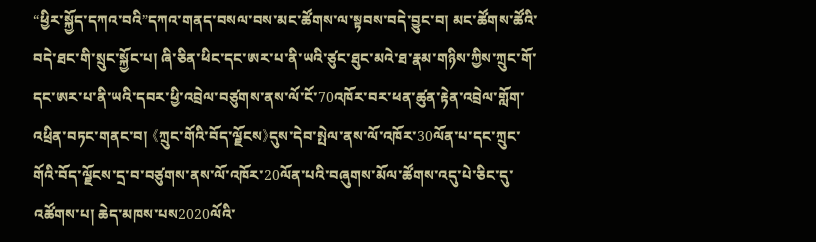“ཕྱིར་སྐྱོད་དཀའ་བའི”དཀའ་གནད་བསལ་བས་མང་ཚོགས་ལ་སྟབས་བདེ་བྱུང་བ། མང་ཚོགས་ཚོའི་བདེ་ཐང་གི་སྲུང་སྐྱོང་པ། ཞི་ཅིན་ཕིང་དང་ཨར་པ་ནི་ཡའི་ཙུང་ཐུང་མའེ་ཐ་རྣམ་གཉིས་ཀྱིས་ཀྲུང་གོ་དང་ཨར་པ་ནི་ཡའི་དབར་ཕྱི་འབྲེལ་བཙུགས་ནས་ལོ་ངོ་70འཁོར་བར་ཕན་ཚུན་རྟེན་འབྲེལ་གློག་འཕྲིན་བཏང་གནང་བ། 《ཀྲུང་གོའི་བོད་ལྗོངས》དུས་དེབ་སྤེལ་ནས་ལོ་འཁོར་30ལོན་པ་དང་ཀྲུང་གོའི་བོད་ལྗོངས་དྲ་བ་བཙུགས་ནས་ལོ་འཁོར་20ལོན་པའི་བཞུགས་མོལ་ཚོགས་འདུ་པེ་ཅིང་དུ་འཚོགས་པ། ཆེད་མཁས་པས2020ལོའི་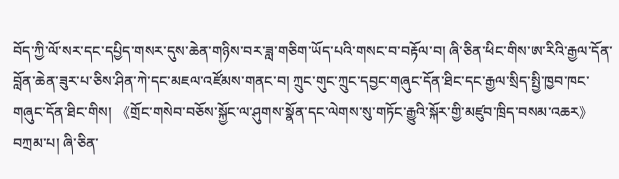བོད་ཀྱི་ལོ་སར་དང་དཔྱིད་གསར་དུས་ཆེན་གཉིས་བར་ཟླ་གཅིག་ཡོད་པའི་གསང་བ་བརྟོལ་བ། ཞི་ཅིན་ཕིང་གིས་ཨ་རིའི་རྒྱལ་དོན་བློན་ཆེན་ཟུར་པ་ཅིས་ཤིན་ཀེ་དང་མཇལ་འཛོམས་གནང་བ། ཀྲུང་གུང་ཀྲུང་དབྱང་གཞུང་དོན་ཐིང་དང་རྒྱལ་སྲིད་སྤྱི་ཁྱབ་ཁང་གཞུང་དོན་ཐིང་གིས། 《གྲོང་གསེབ་བཅོས་སྐྱོང་ལ་ཤུགས་སྣོན་དང་ལེགས་སུ་གཏོང་རྒྱུའི་སྐོར་གྱི་མཛུབ་ཁྲིད་བསམ་འཆར》བཀྲམ་པ། ཞི་ཅིན་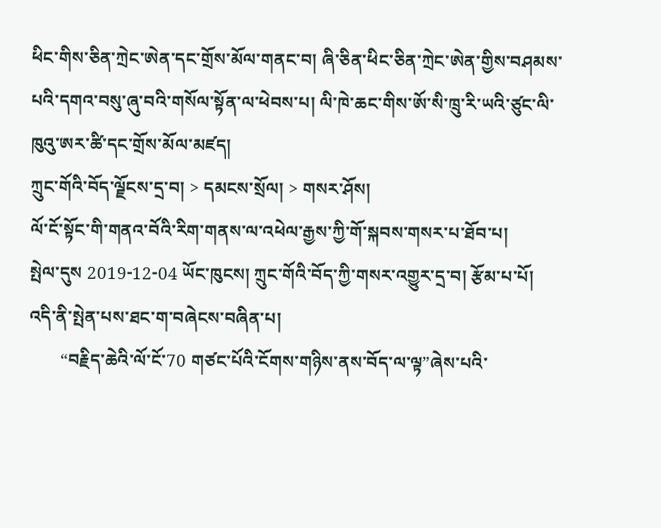ཕིང་གིས་ཅིན་ཀྲེང་ཨེན་དང་གྲོས་མོལ་གནང་བ། ཞི་ཅིན་ཕིང་ཅིན་ཀྲེང་ཨེན་གྱིས་བཤམས་པའི་དགའ་བསུ་ཞུ་བའི་གསོལ་སྟོན་ལ་ཕེབས་པ། ལི་ཁེ་ཆང་གིས་ཨོ་སི་ཁྲུ་རི་ཡའི་ཙུང་ལི་ཁུའུ་ཨར་ཚི་དང་གྲོས་མོལ་མཛད།
ཀྲུང་གོའི་བོད་ལྗོངས་དྲ་བ། > དམངས་སྲོལ། > གསར་ཤོས།
ལོ་ངོ་སྟོང་གི་གནའ་བོའི་རིག་གནས་ལ་འཕེལ་རྒྱས་ཀྱི་གོ་སྐབས་གསར་པ་ཐོབ་པ།
སྤེལ་དུས 2019-12-04 ཡོང་ཁུངས། ཀྲུང་གོའི་བོད་ཀྱི་གསར་འགྱུར་དྲ་བ། རྩོམ་པ་པོ།
འདི་ནི་སྤེན་པས་ཐང་ག་བཞེངས་བཞིན་པ།
       “བརྗིད་ཆེའི་ལོ་ངོ་70 གཙང་པོའི་ངོགས་གཉིས་ནས་བོད་ལ་ལྟ”ཞེས་པའི་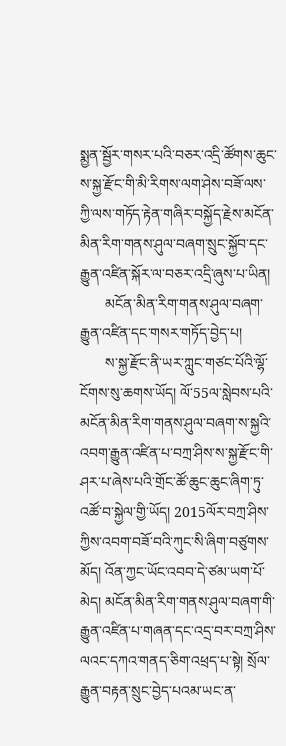སྨྱན་སྦྱོར་གསར་པའི་བཅར་འདྲི་ཚོགས་ཆུང་ས་སྐྱ་རྫོང་གི་མི་རིགས་ལག་ཤེས་བཟོ་ལས་ཀྱི་ལས་གཏོད་རྟེན་གཞིར་བསྐྱོད་རྗེས་མངོན་མིན་རིག་གནས་ཤུལ་བཞག་སྲུང་སྐྱོབ་དང་རྒྱུན་འཛིན་སྐོར་ལ་བཅར་འདྲི་ཞུས་པ་ཡིན།
       མངོན་མིན་རིག་གནས་ཤུལ་བཞག་རྒྱུན་འཛིན་དང་གསར་གཏོད་བྱེད་པ།
       ས་སྐྱ་རྫོང་ནི་ཡར་ཀླུང་གཙང་པོའི་ལྷོ་ངོགས་སུ་ཆགས་ཡོད། ལོ་55ལ་སླེབས་པའི་མངོན་མིན་རིག་གནས་ཤུལ་བཞག་ས་སྐྱའི་འབག་རྒྱུན་འཛིན་པ་བཀྲ་ཤིས་ས་སྐྱ་རྫོང་གི་ཤར་པ་ཞེས་པའི་གྲོང་ཚོ་ཆུང་ཆུང་ཞིག་ཏུ་འཚོ་བ་སྐྱེལ་གྱི་ཡོད། 2015ལོར་བཀྲ་ཤིས་ཀྱིས་འབག་བཟོ་བའི་ཀུང་སི་ཞིག་བཙུགས་མོད། འོན་ཀྱང་ཡོང་འབབ་དེ་ཙམ་ཡག་པོ་མེད། མངོན་མིན་རིག་གནས་ཤུལ་བཞག་གི་རྒྱུན་འཛིན་པ་གཞན་དང་འདྲ་བར་བཀྲ་ཤིས་ལའང་དཀའ་གནད་ཅིག་འཕྲད་པ་སྟེ། སྲོལ་རྒྱུན་བརྟན་སྲུང་བྱེད་པའམ་ཡང་ན་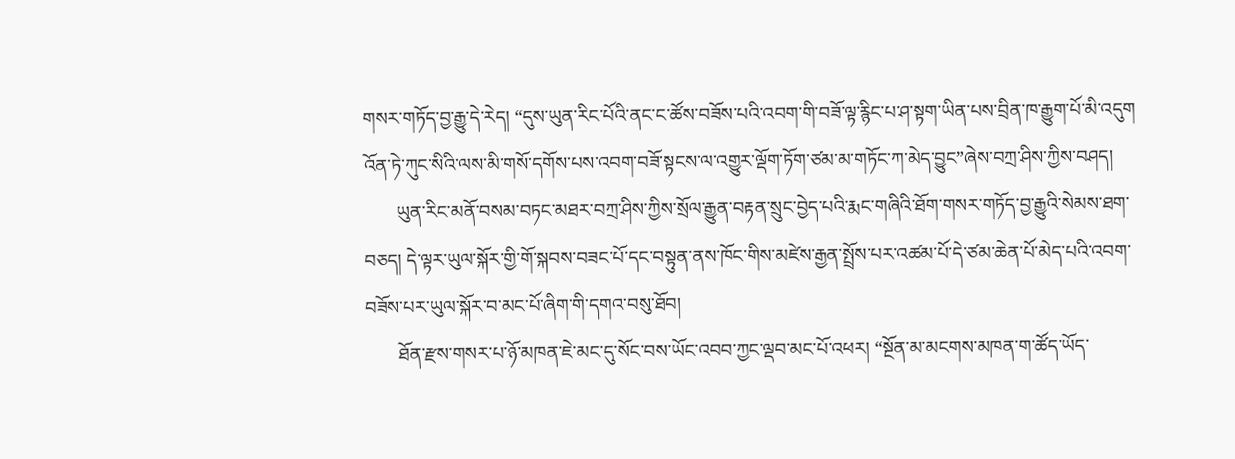གསར་གཏོད་བྱ་རྒྱུ་དེ་རེད། “དུས་ཡུན་རིང་པོའི་ནང་ང་ཚོས་བཟོས་པའི་འབག་གི་བཟོ་ལྟ་རྙིང་པ་ཤ་སྟག་ཡིན་པས་བྲིན་ཁ་རྒྱུག་པོ་མི་འདུག འོན་ཏེ་ཀུང་སིའི་ལས་མི་གསོ་དགོས་པས་འབག་བཟོ་སྟངས་ལ་འགྱུར་ལྡོག་ཏོག་ཙམ་མ་གཏོང་ཀ་མེད་བྱུང”ཞེས་བཀྲ་ཤིས་ཀྱིས་བཤད།
       ཡུན་རིང་མནོ་བསམ་བཏང་མཐར་བཀྲ་ཤིས་ཀྱིས་སྲོལ་རྒྱུན་བརྟན་སྲུང་བྱེད་པའི་རྨང་གཞིའི་ཐོག་གསར་གཏོད་བྱ་རྒྱུའི་སེམས་ཐག་བཅད། དེ་ལྟར་ཡུལ་སྐོར་གྱི་གོ་སྐབས་བཟང་པོ་དང་བསྟུན་ནས་ཁོང་གིས་མཛེས་རྒྱན་སྤྲོས་པར་འཚམ་པོ་དེ་ཙམ་ཆེན་པོ་མེད་པའི་འབག་བཟོས་པར་ཡུལ་སྐོར་བ་མང་པོ་ཞིག་གི་དགའ་བསུ་ཐོབ།
       ཐོན་རྫས་གསར་པ་ཉོ་མཁན་ཇེ་མང་དུ་སོང་བས་ཡོང་འབབ་ཀྱང་ལྡབ་མང་པོ་འཕར། “སྔོན་མ་མངགས་མཁན་ག་ཚོད་ཡོད་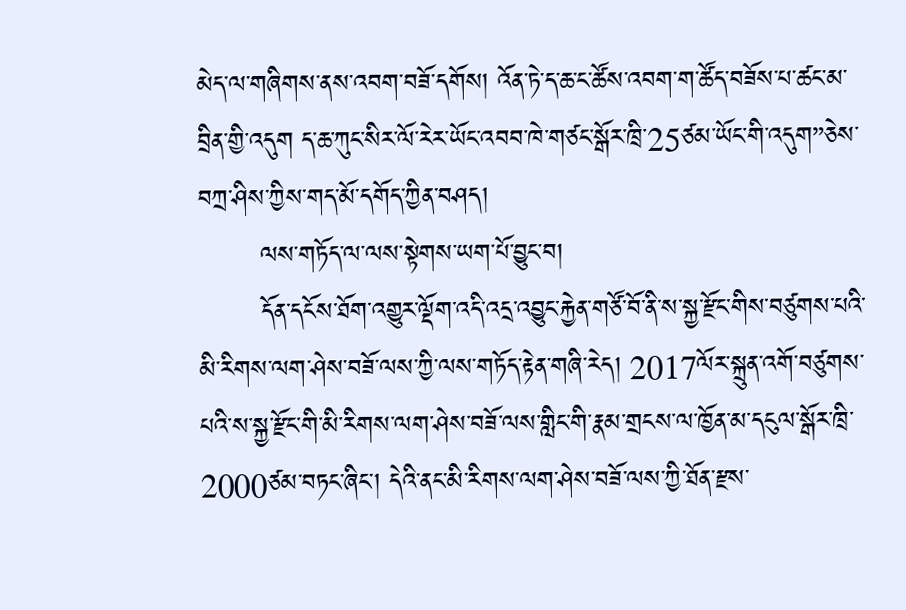མེད་ལ་གཞིགས་ནས་འབག་བཟོ་དགོས། འོན་ཏེ་ད་ཆ་ང་ཚོས་འབག་ག་ཚོད་བཟོས་པ་ཚང་མ་བྲིན་གྱི་འདུག ད་ཆ་ཀུང་སིར་ལོ་རེར་ཡོང་འབབ་ཁེ་གཙང་སྒོར་ཁྲི་25ཙམ་ཡོང་གི་འདུག”ཅེས་བཀྲ་ཤིས་ཀྱིས་གད་མོ་དགོད་ཀྱིན་བཤད།
       ལས་གཏོད་ལ་ལས་སྟེགས་ཡག་པོ་བྱུང་བ།
       དོན་དངོས་ཐོག་འགྱུར་ལྡོག་འདི་འདྲ་འབྱུང་རྐྱེན་གཙོ་བོ་ནི་ས་སྐྱ་རྫོང་གིས་བཙུགས་པའི་མི་རིགས་ལག་ཤེས་བཟོ་ལས་ཀྱི་ལས་གཏོད་རྟེན་གཞི་རེད། 2017ལོར་སྐྲུན་འགོ་བཙུགས་པའི་ས་སྐྱ་རྫོང་གི་མི་རིགས་ལག་ཤེས་བཟོ་ལས་གླིང་གི་རྣམ་གྲངས་ལ་ཁྱོན་མ་དངུལ་སྒོར་ཁྲི་2000ཙམ་བཏང་ཞིང་། དེའི་ནང་མི་རིགས་ལག་ཤེས་བཟོ་ལས་ཀྱི་ཐོན་རྫས་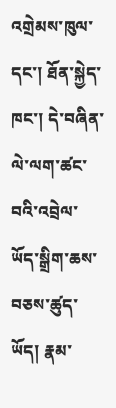འགྲེམས་ཁུལ་དང་། ཐོན་སྐྱེད་ཁང་། དེ་བཞིན་ལེ་ལག་ཚང་བའི་འབྲེལ་ཡོད་སྒྲིག་ཆས་བཅས་ཚུད་ཡོད། རྣམ་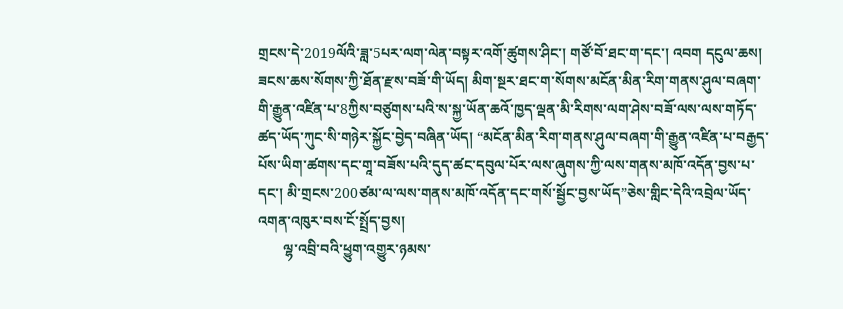གྲངས་དེ་2019ལོའི་ཟླ་5པར་ལག་ལེན་བསྟར་འགོ་ཚུགས་ཤིང་། གཙོ་བོ་ཐང་ག་དང་། འབག དངུལ་ཆས། ཟངས་ཆས་སོགས་ཀྱི་ཐོན་རྫས་བཟོ་གི་ཡོད། མིག་སྔར་ཐང་ག་སོགས་མངོན་མིན་རིག་གནས་ཤུལ་བཞག་གི་རྒྱུན་འཛིན་པ་8ཀྱིས་བཙུགས་པའི་ས་སྐྱ་ཡོན་ཆའོ་ཁྱད་ལྡན་མི་རིགས་ལག་ཤེས་བཟོ་ལས་ལས་གཏོད་ཚད་ཡོད་ཀུང་སི་གཉེར་སྐྱོང་བྱེད་བཞིན་ཡོད། “མངོན་མིན་རིག་གནས་ཤུལ་བཞག་གི་རྒྱུན་འཛིན་པ་བརྒྱད་པོས་ཡིག་ཚགས་དང་གཱ་བཟོས་པའི་དུད་ཚང་དབུལ་པོར་ལས་ཞུགས་ཀྱི་ལས་གནས་མཁོ་འདོན་བྱས་པ་དང་། མི་གྲངས་200ཙམ་ལ་ལས་གནས་མཁོ་འདོན་དང་གསོ་སྦྱོང་བྱས་ཡོད”ཅེས་གླིང་དེའི་འབྲེལ་ཡོད་འགན་འཁུར་བས་ངོ་སྤྲོད་བྱས།
       ལྷ་འབྲི་བའི་ཕྱུག་འགྱུར་ཉམས་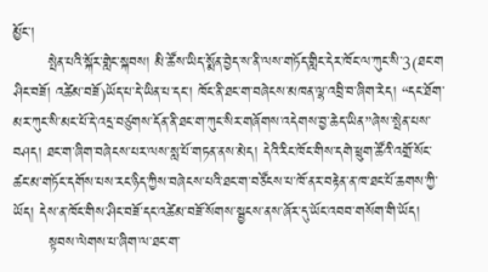མྱོང་།
       སྤེན་པའི་སྐོར་གླེང་སྐབས། མི་ཚོས་ཡིད་སྨོན་བྱེད་ས་ནི་ལས་གཏོད་གླིང་དེར་ཁོང་ལ་ཀུང་སི་3(ཐང་ག ཤིང་བཟོ། འཚེམ་བཟོ)ཡོད་པ་དེ་ཡིན་པ་དང་། ཁོང་ནི་ཐང་ག་བཞེངས་མཁན་ལྷ་འབྲི་བ་ཞིག་རེད། “དང་ཐོག་མར་ཀུང་སི་མང་པོ་དེ་འདྲ་བཙུགས་དོན་ནི་ཐང་ག་ཀུང་སིར་གཞོགས་འདེགས་བྱ་ཆེད་ཡིན”ཞེས་སྤེན་པས་བཤད། ཐང་ག་ཞིག་བཞེངས་པར་ལས་སླ་པོ་གཏན་ནས་མེད། དེའི་རིང་ཁོང་གིས་དགེ་ཕྲུག་ཚོའི་འགྲོ་སོང་ཚང་མ་གཏོང་དགོས་པས་རང་ཉིད་ཀྱིས་བཞེངས་པའི་ཐང་ག་བཙོངས་པ་ཁོ་ནར་བརྟེན་ན་ཁ་ཐང་པོ་ཆགས་ཀྱི་ཡོད། དེས་ན་ཁོང་གིས་ཤིང་བཟོ་དང་འཚེམ་བཟོ་སོགས་སྦྱངས་ནས་ཞོར་དུ་ཡོང་འབབ་གསོག་གི་ཡོད།
       སྟབས་ལེགས་པ་ཞིག་ལ་ཐང་ག་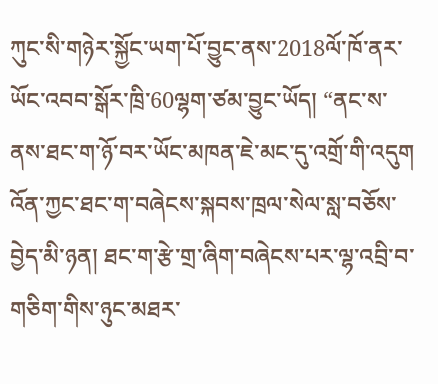ཀུང་སི་གཉེར་སྐྱོང་ཡག་པོ་བྱུང་ནས་2018ལོ་ཁོ་ནར་ཡོང་འབབ་སྒོར་ཁྲི་60ལྷག་ཙམ་བྱུང་ཡོད། “ནང་ས་ནས་ཐང་ག་ཉོ་བར་ཡོང་མཁན་ཇེ་མང་དུ་འགྲོ་གི་འདུག འོན་ཀྱང་ཐང་ག་བཞེངས་སྐབས་ཁྲལ་སེལ་སླ་བཅོས་བྱེད་མི་ཉན། ཐང་ག་རྩེ་གྲ་ཞིག་བཞེངས་པར་ལྷ་འབྲི་བ་གཅིག་གིས་ཉུང་མཐར་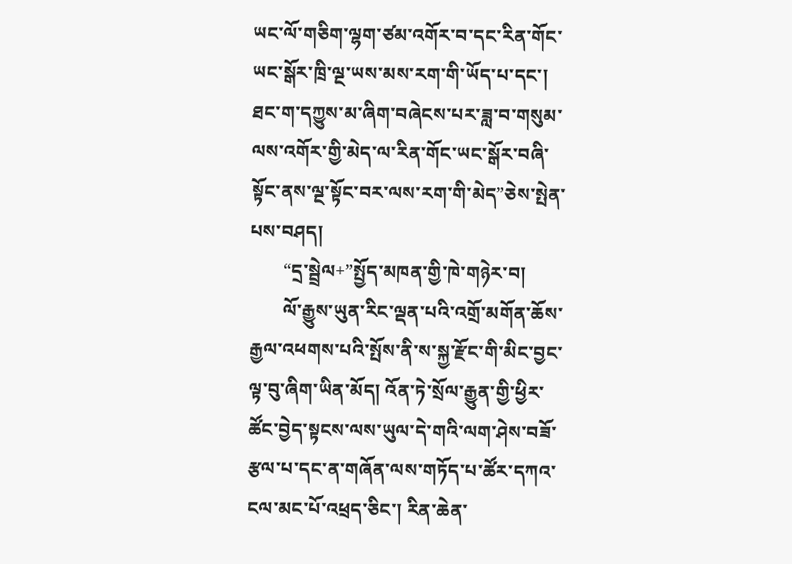ཡང་ལོ་གཅིག་ལྷག་ཙམ་འགོར་བ་དང་རིན་གོང་ཡང་སྒོར་ཁྲི་ལྔ་ཡས་མས་རག་གི་ཡོད་པ་དང་། ཐང་ག་དཀྱུས་མ་ཞིག་བཞེངས་པར་ཟླ་བ་གསུམ་ལས་འགོར་གྱི་མེད་ལ་རིན་གོང་ཡང་སྒོར་བཞི་སྟོང་ནས་ལྔ་སྟོང་བར་ལས་རག་གི་མེད”ཅེས་སྤེན་པས་བཤད།
       “དྲ་སྦྲེལ+”སྤྱོད་མཁན་གྱི་ཁེ་གཉེར་བ།
       ལོ་རྒྱུས་ཡུན་རིང་ལྡན་པའི་འགྲོ་མགོན་ཆོས་རྒྱལ་འཕགས་པའི་སྤོས་ནི་ས་སྐྱ་རྫོང་གི་མིང་བྱང་ལྟ་བུ་ཞིག་ཡིན་མོད། འོན་ཏེ་སྲོལ་རྒྱུན་གྱི་ཕྱིར་ཚོང་བྱེད་སྟངས་ལས་ཡུལ་དེ་གའི་ལག་ཤེས་བཟོ་རྩལ་པ་དང་ན་གཞོན་ལས་གཏོད་པ་ཚོར་དཀའ་ངལ་མང་པོ་འཕྲད་ཅིང་། རིན་ཆེན་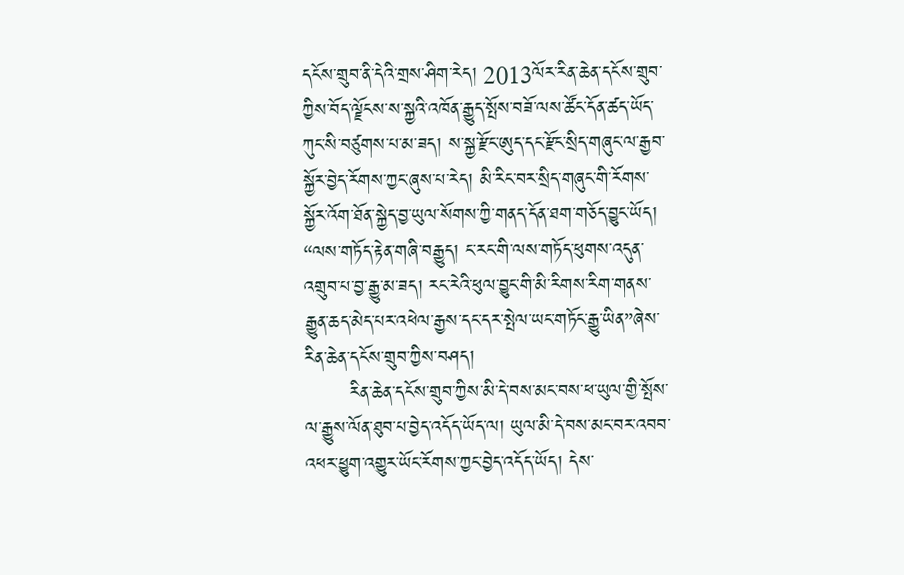དངོས་གྲུབ་ནི་དེའི་གྲས་ཤིག་རེད། 2013ལོར་རིན་ཆེན་དངོས་གྲུབ་ཀྱིས་བོད་ལྗོངས་ས་སྐྱའི་འཁོན་རྒྱུད་སྤོས་བཟོ་ལས་ཚོང་དོན་ཚད་ཡོད་ཀུང་སི་བཙུགས་པ་མ་ཟད། ས་སྐྱ་རྫོང་ཨུད་དང་རྫོང་སྲིད་གཞུང་ལ་རྒྱབ་སྐྱོར་བྱེད་རོགས་ཀྱང་ཞུས་པ་རེད། མི་རིང་བར་སྲིད་གཞུང་གི་རོགས་སྐྱོར་འོག་ཐོན་སྐྱེད་བྱ་ཡུལ་སོགས་ཀྱི་གནད་དོན་ཐག་གཅོད་བྱུང་ཡོད། “ལས་གཏོད་རྟེན་གཞི་བརྒྱུད། ང་རང་གི་ལས་གཏོད་ཕུགས་འདུན་འགྲུབ་པ་བྱ་རྒྱུ་མ་ཟད། རང་རེའི་ཕུལ་བྱུང་གི་མི་རིགས་རིག་གནས་རྒྱུན་ཆད་མེད་པར་འཕེལ་རྒྱས་དང་དར་སྤེལ་ཡང་གཏོང་རྒྱུ་ཡིན”ཞེས་རིན་ཆེན་དངོས་གྲུབ་ཀྱིས་བཤད།
       རིན་ཆེན་དངོས་གྲུབ་ཀྱིས་མི་དེ་བས་མང་བས་ཕ་ཡུལ་གྱི་སྤོས་ལ་རྒྱུས་ལོན་ཐུབ་པ་བྱེད་འདོད་ཡོད་ལ། ཡུལ་མི་དེ་བས་མང་བར་འབབ་འཕར་ཕྱུག་འགྱུར་ཡོང་རོགས་ཀྱང་བྱེད་འདོད་ཡོད། དེས་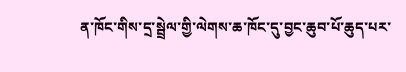ན་ཁོང་གིས་དྲ་སྦྲེལ་གྱི་ལེགས་ཆ་ཁོང་དུ་བྱང་ཆུབ་པོ་ཆུད་པར་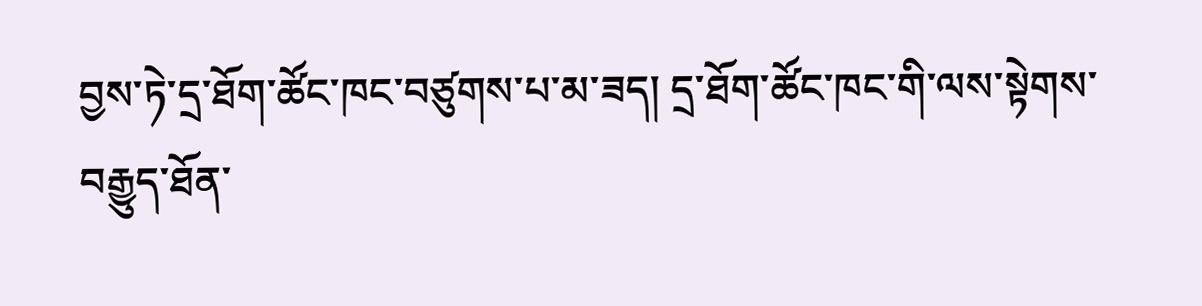བྱས་ཏེ་དྲ་ཐོག་ཚོང་ཁང་བཙུགས་པ་མ་ཟད། དྲ་ཐོག་ཚོང་ཁང་གི་ལས་སྟེགས་བརྒྱུད་ཐོན་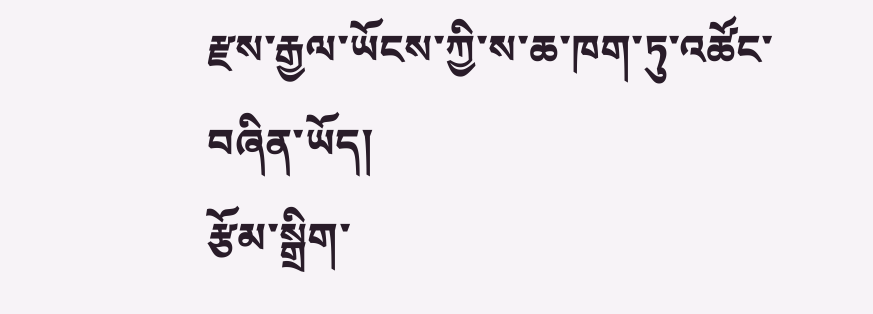རྫས་རྒྱལ་ཡོངས་ཀྱི་ས་ཆ་ཁག་ཏུ་འཚོང་བཞིན་ཡོད།
རྩོམ་སྒྲིག་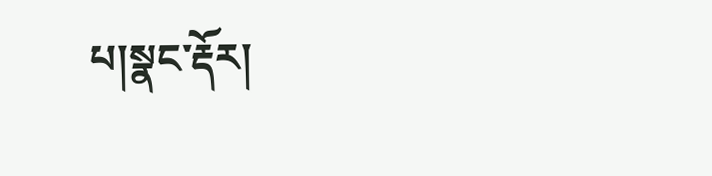པ།སྣང་རྡོར།